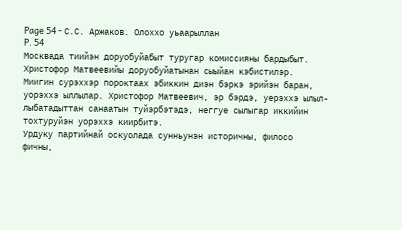Page 54 - С.С. Аржаков. Олоххо уьаарыллан
P. 54
Москвада тиийэн доруобуйабыт туругар комиссияны бардыбыт.
Христофор Матвеевийы доруобуйатынан сыыйан кэбистилэр.
Миигин сурэххэр пороктаах эбиккин диэн бэркэ эрийэн баран,
уорэххэ ыллылар. Христофор Матвеевич, эр бэрдэ, уерэххэ ылыл-
лыбатадыттан санаатын туйэрбэтэдэ, неггуе сылыгар иккийин
тохтуруйэн уорэххэ киирбитэ.
Урдуку партийнай оскуолада сунньунэн историчны, филосо
фичны,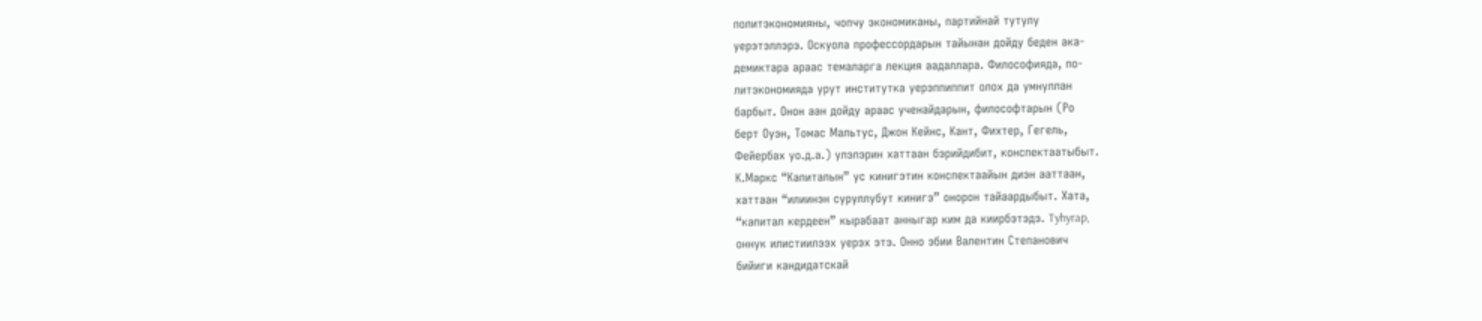политэкономияны, чопчу экономиканы, партийнай тутулу
уерэтэллэрэ. Оскуола профессордарын тайынан дойду беден ака-
демиктара араас темаларга лекция аадаллара. Философияда, по-
литэкономияда урут институтка уерэппиппит олох да умнуллан
барбыт. Онон аан дойду араас ученайдарын, философтарын (Ро
берт Оуэн, Томас Мальтус, Джон Кейнс, Кант, Фихтер, Гегель,
Фейербах уо.д.а.) улэлэрин хаттаан бэрийдибит, конспектаатыбыт.
К.Маркс “Капиталын” ус кинигэтин конспектаайын диэн ааттаан,
хаттаан “илиинэн суруллубут кинигэ” онорон тайаардыбыт. Хата,
“капитал кердеен” кырабаат анныгар ким да киирбэтэдэ. Tyhyrap,
оннук илистиилээх уерэх этэ. Онно эбии Валентин Степанович
бийиги кандидатскай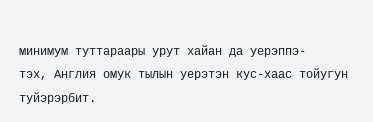минимум туттараары урут хайан да уерэппэ-
тэх, Англия омук тылын уерэтэн кус-хаас тойугун туйэрэрбит.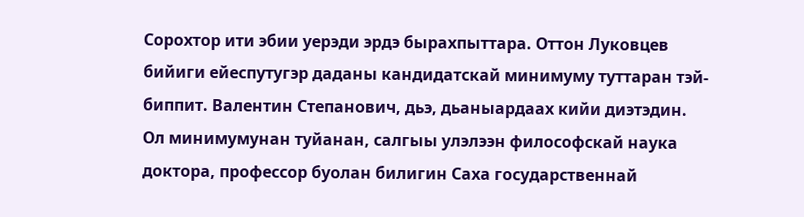Сорохтор ити эбии уерэди эрдэ бырахпыттара. Оттон Луковцев
бийиги ейеспутугэр даданы кандидатскай минимуму туттаран тэй-
биппит. Валентин Степанович, дьэ, дьаныардаах кийи диэтэдин.
Ол минимумунан туйанан, салгыы улэлээн философскай наука
доктора, профессор буолан билигин Саха государственнай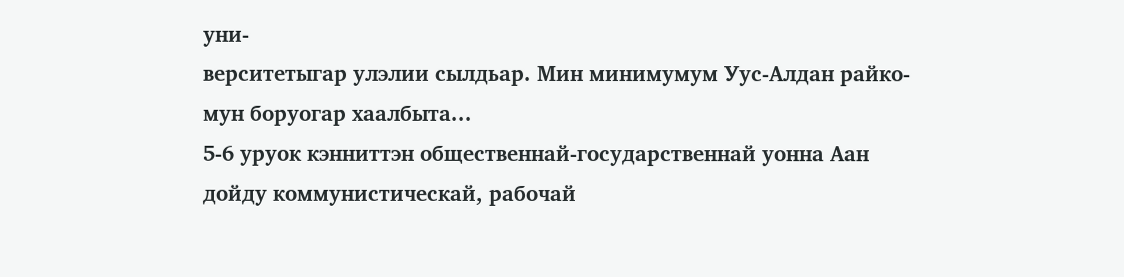уни-
верситетыгар улэлии сылдьар. Мин минимумум Уус-Алдан райко-
мун боруогар хаалбыта...
5-6 уруок кэнниттэн общественнай-государственнай уонна Аан
дойду коммунистическай, рабочай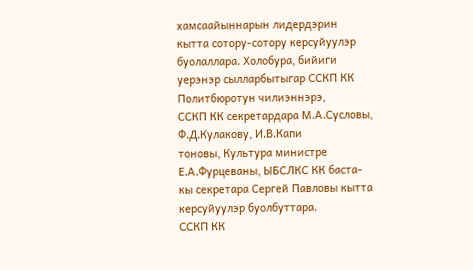хамсаайыннарын лидердэрин
кытта сотору-сотору керсуйуулэр буолаллара. Холобура, бийиги
уерэнэр сылларбытыгар ССКП КК Политбюротун чилиэннэрэ,
ССКП КК секретардара М.А.Сусловы, Ф.Д.Кулакову, И.В.Капи
тоновы, Культура министре Е.А.Фурцеваны, ЫБСЛКС КК баста-
кы секретара Сергей Павловы кытта керсуйуулэр буолбуттара.
ССКП КК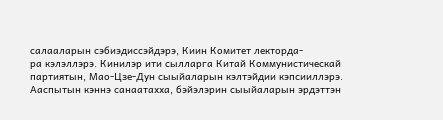салааларын сэбиэдиссэйдэрэ, Киин Комитет лекторда-
ра кэлэллэрэ. Кинилэр ити сылларга Китай Коммунистическай
партиятын, Мао-Цзе-Дун сыыйаларын кэлтэйдии кэпсииллэрэ.
Ааспытын кэннэ санаатахха, бэйэлэрин сыыйаларын эрдэттэн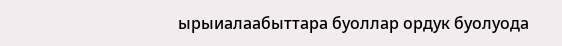ырыиалаабыттара буоллар ордук буолуода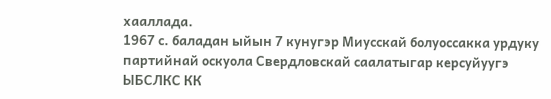хааллада.
1967 с. баладан ыйын 7 кунугэр Миусскай болуоссакка урдуку
партийнай оскуола Свердловскай саалатыгар керсуйуугэ
ЫБСЛКС КК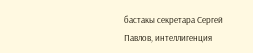бастакы секретара Сергей Павлов, интеллигенция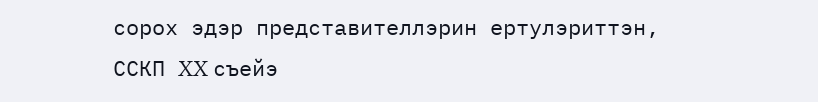сорох эдэр представителлэрин ертулэриттэн, ССКП XX съейэ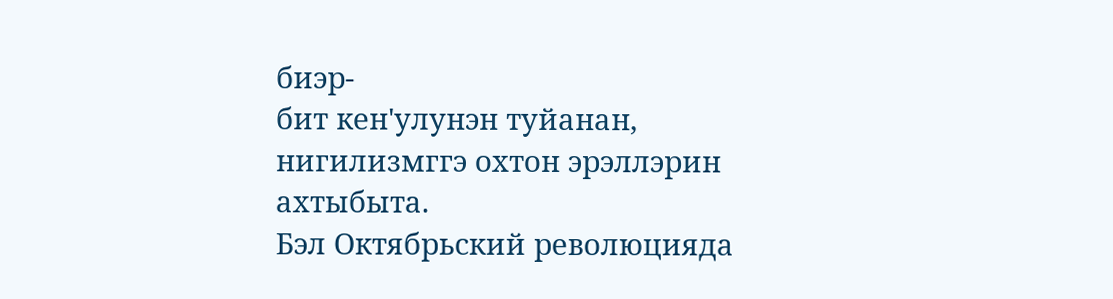биэр-
бит кен'улунэн туйанан, нигилизмггэ охтон эрэллэрин ахтыбыта.
Бэл Октябрьский революцияда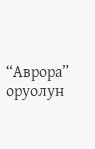“Аврора” оруолун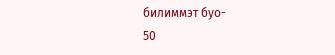билиммэт буо-
50